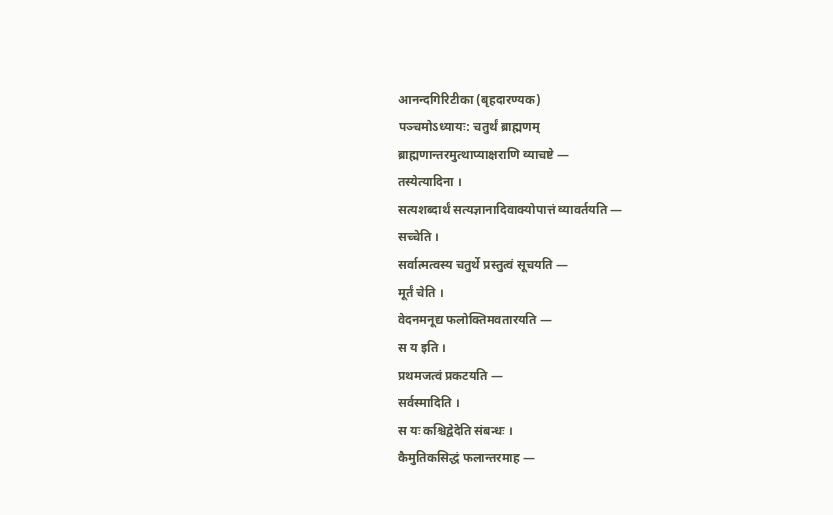आनन्दगिरिटीका (बृहदारण्यक)
पञ्चमोऽध्यायः: चतुर्थं ब्राह्मणम्
ब्राह्मणान्तरमुत्थाप्याक्षराणि व्याचष्टे —
तस्येत्यादिना ।
सत्यशब्दार्थं सत्यज्ञानादिवाक्योपात्तं व्यावर्तयति —
सच्चेति ।
सर्वात्मत्वस्य चतुर्थे प्रस्तुत्वं सूचयति —
मूर्तं चेति ।
वेदनमनूद्य फलोक्तिमवतारयति —
स य इति ।
प्रथमजत्वं प्रकटयति —
सर्वस्मादिति ।
स यः कश्चिद्वेदेति संबन्धः ।
कैमुतिकसिद्धं फलान्तरमाह —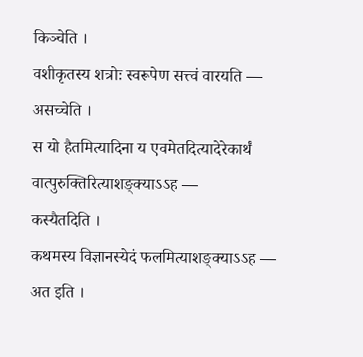किञ्चेति ।
वशीकृतस्य शत्रोः स्वरूपेण सत्त्वं वारयति —
असच्चेति ।
स यो हैतमित्यादिना य एवमेतदित्यादेरेकार्थं वात्पुरुक्तिरित्याशङ्क्याऽऽह —
कस्यैतदिति ।
कथमस्य विज्ञानस्येदं फलमित्याशङ्क्याऽऽह —
अत इति ।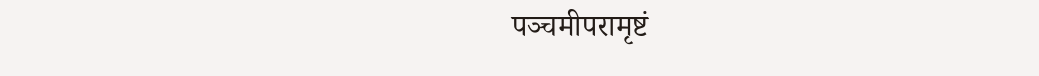पञ्चमीपरामृष्टं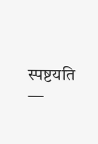स्पष्टयति —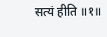सत्यं हीति ॥१॥